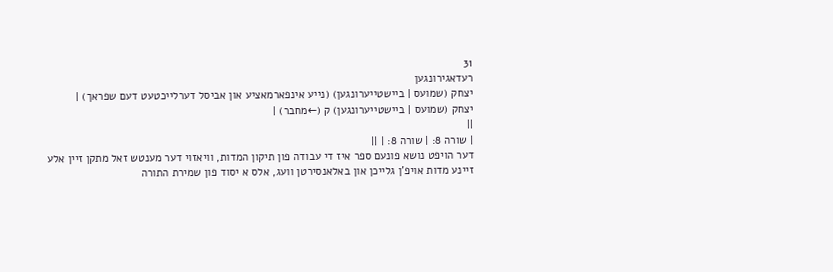31
רעדאגירונגען
יצחק (שמועס | ביישטייערונגען) (נייע אינפארמאציע און אביסל דערלייכטעט דעם שפראך) |
יצחק (שמועס | ביישטייערונגען) ק (←מחבר) |
||
| שורה 8: | שורה 8: | ||
דער הויפט נושא פונעם ספר איז די עבודה פון תיקון המדות, וויאזוי דער מענטש זאל מתקן זיין אלע זיינע מדות אויפ'ן גלייכן און באלאנסירטן וועג, אלס א יסוד פון שמירת התורה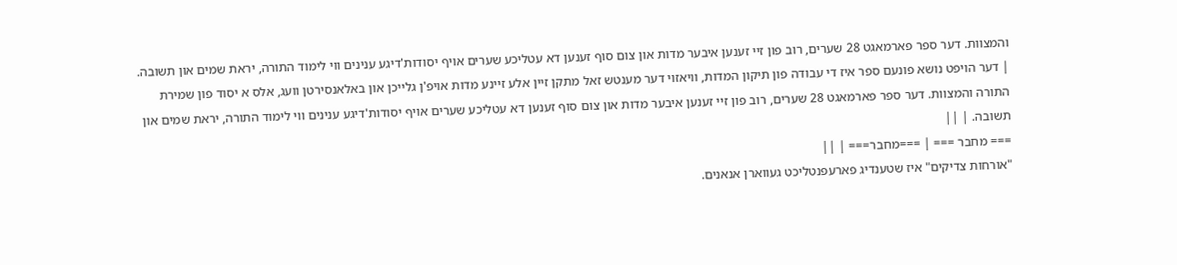והמצוות. דער ספר פארמאגט 28 שערים, רוב פון זיי זענען איבער מדות און צום סוף זענען דא עטליכע שערים אויף יסודות'דיגע ענינים ווי לימוד התורה, יראת שמים און תשובה. | דער הויפט נושא פונעם ספר איז די עבודה פון תיקון המדות, וויאזוי דער מענטש זאל מתקן זיין אלע זיינע מדות אויפ'ן גלייכן און באלאנסירטן וועג, אלס א יסוד פון שמירת התורה והמצוות. דער ספר פארמאגט 28 שערים, רוב פון זיי זענען איבער מדות און צום סוף זענען דא עטליכע שערים אויף יסודות'דיגע ענינים ווי לימוד התורה, יראת שמים און תשובה. | ||
=== מחבר === | ===מחבר=== | ||
"אורחות צדיקים" איז שטענדיג פארעפנטליכט געווארן אנאנים.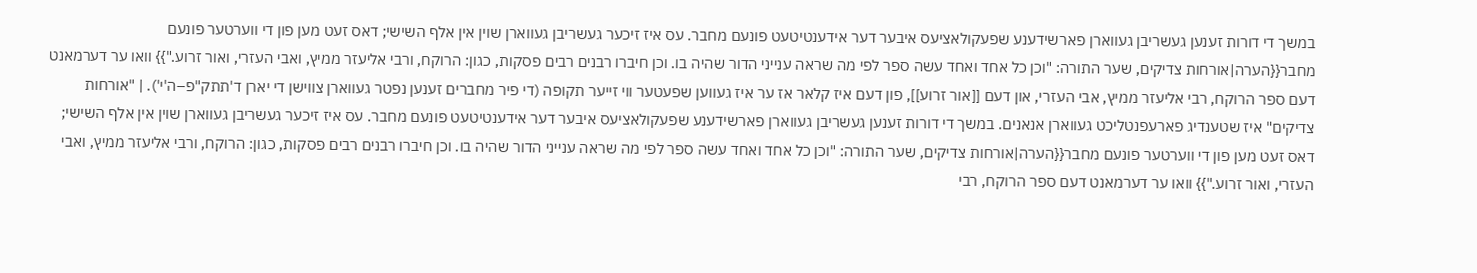במשך די דורות זענען געשריבן געווארן פארשידענע שפעקולאציעס איבער דער אידענטיטעט פונעם מחבר. עס איז זיכער געשריבן געווארן שוין אין אלף השישי; דאס זעט מען פון די ווערטער פונעם מחבר{{הערה|אורחות צדיקים, שער התורה: "וכן כל אחד ואחד עשה ספר לפי מה שראה ענייני הדור שהיה בו. וכן חיברו רבנים רבים פסקות, כגון: הרוקח, ורבי אליעזר ממיץ, ואבי העזרי, ואור זרוע."}} וואו ער דערמאנט דעם ספר הרוקח, רבי אליעזר ממיץ, אבי העזרי, און דעם [[אור זרוע]], פון דעם איז קלאר אז ער איז געווען שפעטער ווי זייער תקופה (די פיר מחברים זענען נפטר געווארן צווישן די יארן ד'תתק"פ–ה'י'). | "אורחות צדיקים" איז שטענדיג פארעפנטליכט געווארן אנאנים. במשך די דורות זענען געשריבן געווארן פארשידענע שפעקולאציעס איבער דער אידענטיטעט פונעם מחבר. עס איז זיכער געשריבן געווארן שוין אין אלף השישי; דאס זעט מען פון די ווערטער פונעם מחבר{{הערה|אורחות צדיקים, שער התורה: "וכן כל אחד ואחד עשה ספר לפי מה שראה ענייני הדור שהיה בו. וכן חיברו רבנים רבים פסקות, כגון: הרוקח, ורבי אליעזר ממיץ, ואבי העזרי, ואור זרוע."}} וואו ער דערמאנט דעם ספר הרוקח, רבי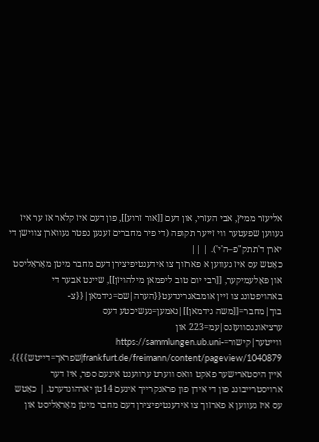אליעזר ממיץ, אבי העזרי, און דעם [[אור זרוע]], פון דעם איז קלאר אז ער איז געווען שפעטער ווי זייער תקופה (די פיר מחברים זענען נפטר געווארן צווישן די יארן ד'תתק"פ–ה'י'). | ||
כאָטש עס איז געווען א פארזוך צו אידענטיפיצירן דעם מחבר מיטן מאָראַליסט און פּאָלעמיקער, [[רבי יום טוב ליפמאן מילהויזן]], שיינט אבער די באהויפטונג צו זיין אומבאגרינדעט{{הערה|שם=גידמאן|{{צ-בוך|מחבר=[[משה גידמאן]]|נאמען=געשיכטע דעס ערציאונגסוועזנס|עמ=223 און ווייטער|קישור=https://sammlungen.ub.uni-frankfurt.de/freimann/content/pageview/1040879|שפראך=דייטש}}}}. איין היסטארישער פאקט וואס ווערט ערווענט אינעם ספר, איז דער ארויסטרייבונג פון די אידן פון פראנקרייך אינעם 14טן יארהונדערט. | כאָטש עס איז געווען א פארזוך צו אידענטיפיצירן דעם מחבר מיטן מאָראַליסט און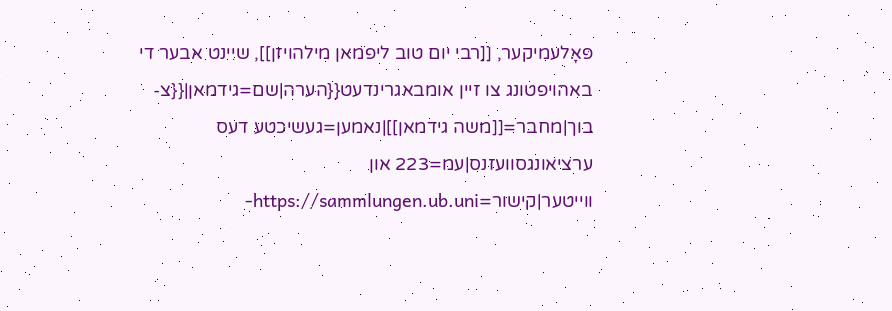פּאָלעמיקער, [[רבי יום טוב ליפמאן מילהויזן]], שיינט אבער די באהויפטונג צו זיין אומבאגרינדעט{{הערה|שם=גידמאן|{{צ-בוך|מחבר=[[משה גידמאן]]|נאמען=געשיכטע דעס ערציאונגסוועזנס|עמ=223 און ווייטער|קישור=https://sammlungen.ub.uni-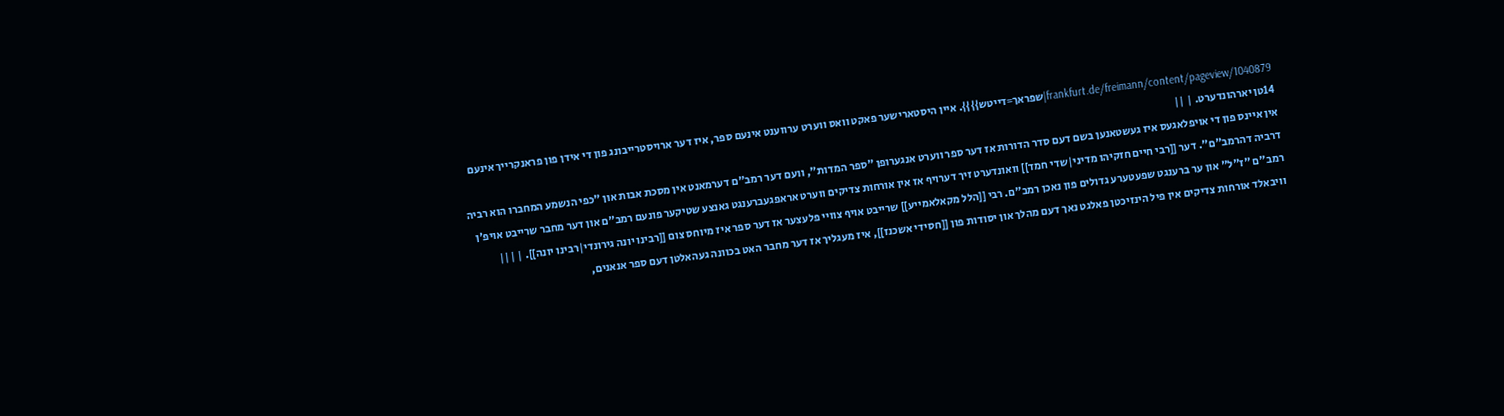frankfurt.de/freimann/content/pageview/1040879|שפראך=דייטש}}}}. איין היסטארישער פאקט וואס ווערט ערווענט אינעם ספר, איז דער ארויסטרייבונג פון די אידן פון פראנקרייך אינעם 14טן יארהונדערט. | ||
אין איינס פון די אויפלאגעס איז געשטאנען בשם דעם סדר הדורות אז דער ספר ווערט אנגערופן "ספר המדות", וועם דער רמב"ם דערמאנט אין מסכת אבות און "כפי הנשמע המחברו הוא רביה דרביה דהרמב"ם". דער [[רבי חיים חזקיהו מדיני|שדי חמד]] וואונדערט זיך דערויף אז אין אורחות צדיקים ווערט אראפגעברענגט גאנצע שטיקער פונעם רמב"ם און דער מחבר שרייבט אויפ'ן רמב"ם "ז"ל" און ער ברענגט שפעטערע גדולים פון נאכן רמב"ם. רבי [[הלל מקאלאמייע]] שרייבט אויף צוויי פלעצער אז דער ספר איז מיוחס צום [[רבינו יונה גירונדי|רבינו יונה]]. | |||
וויבאלד אורחות צדיקים אין פיל הינזיכטן פאלגט נאך דעם מהלך און יסודות פון [[חסידי אשכנז]], איז מעגליך אז דער מחבר האט בכוונה געהאלטן דעם ספר אנאנים,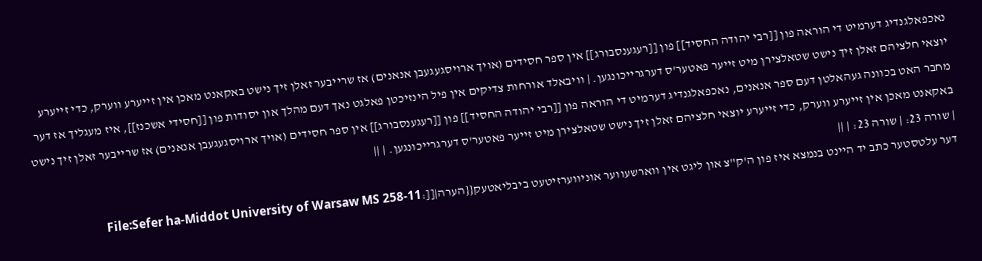נאכפאלגנדיג דערמיט די הוראה פון [[רבי יהודה החסיד]] פון [[רעגענסבורג]] אין ספר חסידים (אויך ארויסגעגעבן אנאנים) אז שרייבער זאלן זיך נישט באקאנט מאכן אין זייערע ווערק, כדי זייערע יוצאי חלציהם זאלן זיך נישט שטאלצירן מיט זייער פאטער'ס דערגרייכונגען. | וויבאלד אורחות צדיקים אין פיל הינזיכטן פאלגט נאך דעם מהלך און יסודות פון [[חסידי אשכנז]], איז מעגליך אז דער מחבר האט בכוונה געהאלטן דעם ספר אנאנים, נאכפאלגנדיג דערמיט די הוראה פון [[רבי יהודה החסיד]] פון [[רעגענסבורג]] אין ספר חסידים (אויך ארויסגעגעבן אנאנים) אז שרייבער זאלן זיך נישט באקאנט מאכן אין זייערע ווערק, כדי זייערע יוצאי חלציהם זאלן זיך נישט שטאלצירן מיט זייער פאטער'ס דערגרייכונגען. | ||
| שורה 23: | שורה 23: | ||
דער עלטסטער כתב יד היינט בנמצא איז פון ה'ק"צ און ליגט אין ווארשעווער אוניווערזיטעט ביבליאטעק{{הערה|[[:File:Sefer ha-Middot University of Warsaw MS 258-11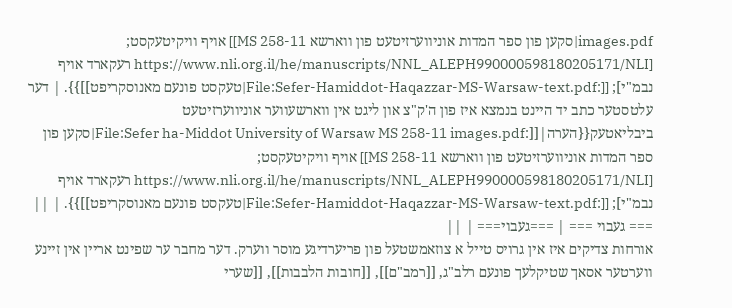images.pdf|סקען פון ספר המדות אוניווערזיטעט פון ווארשא MS 258-11]] אויף וויקיטעקסט; [https://www.nli.org.il/he/manuscripts/NNL_ALEPH990000598180205171/NLI רעקארד אויף נבמ"י]; [[:File:Sefer-Hamiddot-Haqazzar-MS-Warsaw-text.pdf|טעקסט פונעם מאנוסקריפט]]}}. | דער עלטסטער כתב יד היינט בנמצא איז פון ה'ק"צ און ליגט אין ווארשעווער אוניווערזיטעט ביבליאטעק{{הערה|[[:File:Sefer ha-Middot University of Warsaw MS 258-11 images.pdf|סקען פון ספר המדות אוניווערזיטעט פון ווארשא MS 258-11]] אויף וויקיטעקסט; [https://www.nli.org.il/he/manuscripts/NNL_ALEPH990000598180205171/NLI רעקארד אויף נבמ"י]; [[:File:Sefer-Hamiddot-Haqazzar-MS-Warsaw-text.pdf|טעקסט פונעם מאנוסקריפט]]}}. | ||
=== געבוי === | ===געבוי=== | ||
אורחות צדיקים איז אין גרויס טייל א צוזאמשטעל פון פריערדיגע מוסר ווערק. דער מחבר ער שפינט אריין אין זיינע ווערטער אסאך שטיקלעך פונעם רלב"ג, [[רמב"ם]], [[חובות הלבבות]], [[שערי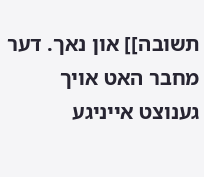תשובה]] און נאך. דער מחבר האט אויך גענוצט אייניגע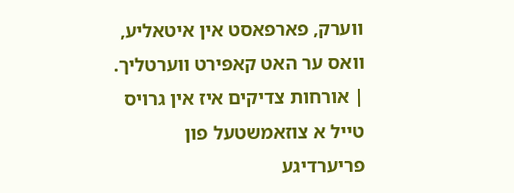ווערק, פארפאסט אין איטאליע, וואס ער האט קאפּירט ווערטליך. | אורחות צדיקים איז אין גרויס טייל א צוזאמשטעל פון פריערדיגע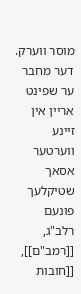מוסר ווערק. דער מחבר ער שפינט אריין אין זיינע ווערטער אסאך שטיקלעך פונעם רלב"ג, [[רמב"ם]], [[חובות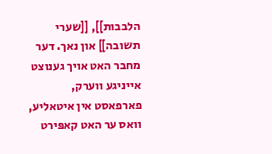הלבבות]], [[שערי תשובה]] און נאך. דער מחבר האט אויך גענוצט אייניגע ווערק, פארפאסט אין איטאליע, וואס ער האט קאפּירט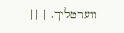ווערטליך. | ||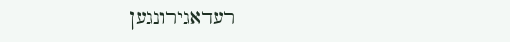רעדאגירונגען